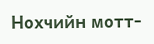Нохчийн мотт-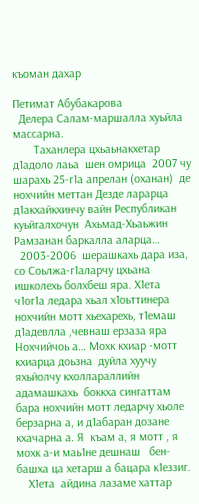къоман дахар

Петимат Абубакарова
  Делера Салам-маршалла хуьйла массарна.
       Таханлера цхьаьнакхетар д1адоло лаьа  шен омрица  2007 чу шарахь 25-г1а апрелан (оханан)  де нохчийн меттан Дезде ларарца    д1акхайкхинчу вайн Республикан куьйгалхочун  Ахьмад-Хьаьжин Рамзанан баркалла аларца…
  2003-2006  шерашкахь дара иза, со Соьлжа-г1аларчу цхьана  ишколехь болхбеш яра. Х1ета ч1ог1а ледара хьал х1оьттинера нохчийн мотт хьехарехь, т1емаш д1адевлла ,чевнаш ерзаза яра Нохчийчоь а… Мохк кхиар -мотт кхиарца доьзна  дуйла хуучу  яхьйолчу кхоллараллийн  адамашкахь  боккха сингаттам бара нохчийн мотт ледарчу хьоле берзарна а, и д1абаран дозане кхачарна а. Я  къам а, я мотт , я мохк а-и маь1не дешнаш   бен-башха ца хетарш а бацара к1еззиг.
    Х1ета  айдина лазаме хаттар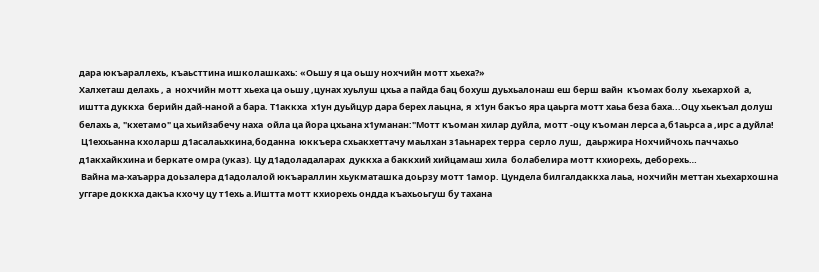дара юкъараллехь, къаьсттина ишколашкахь: «Оьшу я ца оьшу нохчийн мотт хьеха?»
Халхеташ делахь , а  нохчийн мотт хьеха ца оьшу ,цунах хуьлуш цхьа а пайда бац бохуш дуьхьалонаш еш берш вайн  къомах болу  хьехархой  а, иштта дуккха  берийн дай-наной а бара. Т1аккха  х1ун дуьйцур дара берех лаьцна, я  х1ун бакъо яра цаьрга мотт хаьа беза баха...Оцу хьекъал долуш белахь а, "кхетамо" ца хьийзабечу наха  ойла ца йора цхьана х1уманан:"Мотт къоман хилар дуйла, мотт -оцу къоман лерса а,б1аьрса а ,ирс а дуйла!
 Ц1еххьанна кхоларш д1асалаьхкина,боданна  юккъера схьакхеттачу маьлхан з1аьнарех терра  серло луш,  даьржира Нохчийчохь паччахьо д1акхайкхина и беркате омра (указ). Цу д1адоладаларах  дуккха а баккхий хийцамаш хила  болабелира мотт кхиорехь, деборехь…
 Вайна ма-хаъарра доьзалера д1адолалой юкъараллин хьукматашка доьрзу мотт 1амор. Цундела билгалдаккха лаьа, нохчийн меттан хьехархошна  уггаре доккха дакъа кхочу цу т1ехь а.Иштта мотт кхиорехь ондда къахьоьгуш бу тахана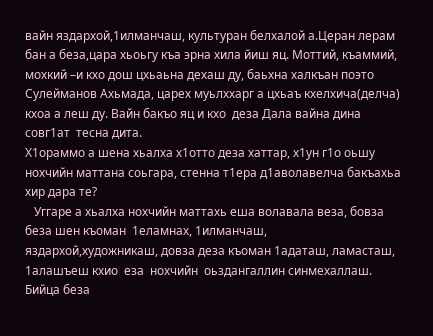вайн яздархой,1илманчаш, культуран белхалой а.Церан лерам бан а беза,цара хьоьгу къа эрна хила йиш яц. Моттий, къаммий, мохкий –и кхо дош цхьаьна дехаш ду, баьхна халкъан поэто Сулейманов Ахьмада, царех муьлххарг а цхьаъ кхелхича(делча) кхоа а леш ду. Вайн бакъо яц и кхо  деза Дала вайна дина совг1ат  тесна дита.
Х1ораммо а шена хьалха х1отто деза хаттар, х1ун г1о оьшу нохчийн маттана соьгара, стенна т1ера д1аволавелча бакъахьа хир дара те?
   Уггаре а хьалха нохчийн маттахь еша волавала веза, бовза беза шен къоман  1еламнах, 1илманчаш, яздархой,художникаш, довза деза къоман 1адаташ, ламасташ, 1алашъеш кхио  еза  нохчийн  оьздангаллин синмехаллаш.
Бийца беза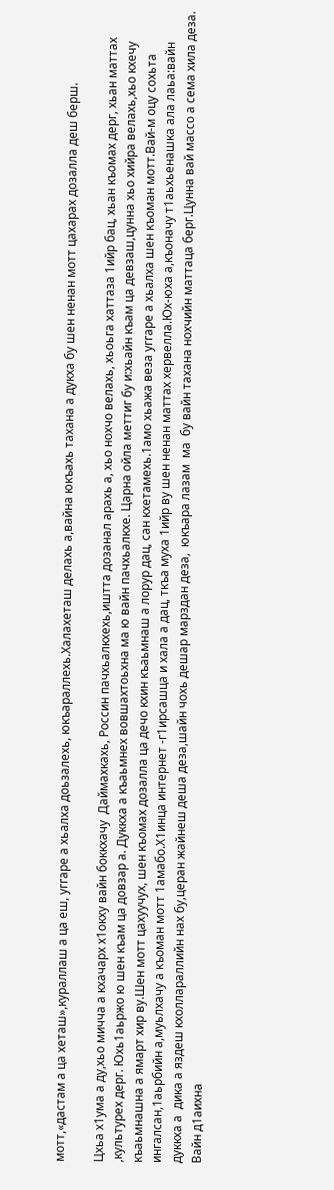мотт,«дастам а ца хеташ»,кураллаш а ца еш, уггаре а хьалха доьзалехь, юкъараллехь.Халахеташ делахь а,вайна юкъахь тахана а дукха бу шен ненан мотт цахарах дозалла деш берш.

Цхьа х1ума а ду,хьо мичча а кхачарх х1окху вайн боккхачу  Даймахкахь, Россин пачхьалкхехь,иштта дозанал арахь а, хьо нохчо велахь, хьоьга хаттаза 1ийр бац, хьан къомах дерг, хьан маттах ,культурех дерг. Юхь1аьржо ю шен къам ца довзар а. Дуккха а къаьмнех вовшахтоьхна ма ю вайн пачхьалкхе. Царна ойла меттиг бу и:хьайн къам ца девзаш,цунна хьо хийра велахь,хьо кхечу къаьмнашна а ямарт хир ву.Шен мотт цахуучух, шен къомах дозалла ца дечо кхин къаьмнаш а лорур дац, сан кхетамехь.1амо хьажа веза уггаре а хьалха шен къоман мотт.Вай-м оцу сохьта ингалсан,1аьрбийн а,муьлхачу а къоман мотт 1амабо.Х1инца интернет -г1ирсашца и хала а дац, ткъа муха 1ийр ву шен ненан маттах хервелла.Юх-юха а,къоначу т1аьхьенашка ала лаьа:вайн дуккха а  дика а яздеш кхоллараллийн нах бу,церан жайнеш деша деза,шайн чохь дешар марздан деза,  юкъара лазам  ма  бу вайн тахана нохчийн маттаца берг.Цунна вай массо а сема хила деза.
Вайн д1аихна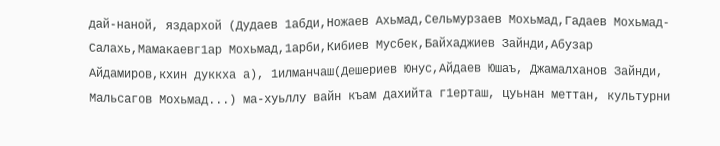дай-наной, яздархой (Дудаев 1абди,Ножаев Ахьмад,Сельмурзаев Мохьмад,Гадаев Мохьмад-Салахь,Мамакаевг1ар Мохьмад,1арби,Кибиев Мусбек,Байхаджиев Зайнди,Абузар Айдамиров,кхин дуккха а), 1илманчаш(Дешериев Юнус,Айдаев Юшаъ, Джамалханов Зайнди, Мальсагов Мохьмад...) ма-хуьллу вайн къам дахийта г1ерташ, цуьнан меттан, культурни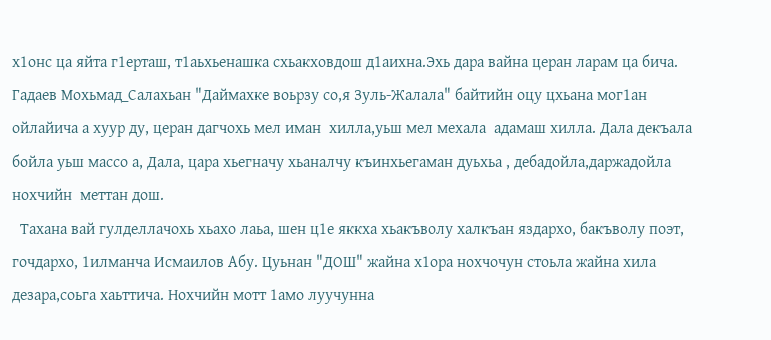х1онс ца яйта г1ерташ, т1аьхьенашка схьакховдош д1аихна.Эхь дара вайна церан ларам ца бича. Гадаев Мохьмад_Салахьан "Даймахке воьрзу со,я Зуль-Жалала" байтийн оцу цхьана мог1ан ойлайича а хуур ду, церан дагчохь мел иман  хилла,уьш мел мехала  адамаш хилла. Дала декъала бойла уьш массо а, Дала, цара хьегначу хьаналчу къинхьегаман дуьхьа , дебадойла,даржадойла нохчийн  меттан дош.
  Тахана вай гулделлачохь хьахо лаьа, шен ц1е яккха хьакъволу халкъан яздархо, бакъволу поэт, гочдархо, 1илманча Исмаилов Абу. Цуьнан "ДОШ" жайна х1ора нохчочун стоьла жайна хила дезара,соьга хаьттича. Нохчийн мотт 1амо луучунна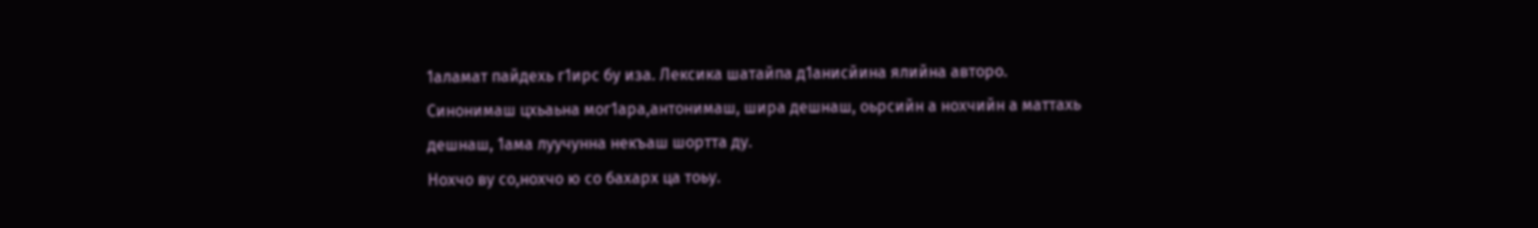1аламат пайдехь г1ирс бу иза. Лексика шатайпа д1анисйина ялийна авторо. Синонимаш цхьаьна мог1ара,антонимаш, шира дешнаш, оьрсийн а нохчийн а маттахь дешнаш, 1ама луучунна некъаш шортта ду.
Нохчо ву со,нохчо ю со бахарх ца тоьу.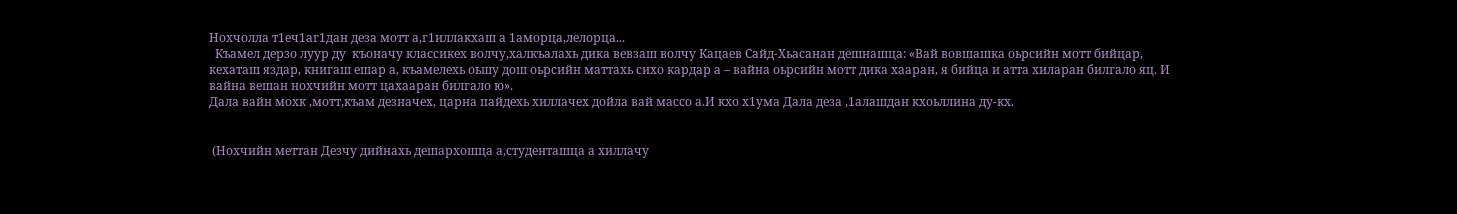Нохчолла т1еч1аг1дан деза мотт а,г1иллакхаш а 1аморца,лелорца...
  Къамел дерзо луур ду  къоначу классикех волчу,халкъалахь дика вевзаш волчу Кацаев Сайд-Хьасанан дешнашца: «Вай вовшашка оьрсийн мотт бийцар, кехаташ яздар, книгаш ешар а, къамелехь оьшу дош оьрсийн маттахь сихо кардар а – вайна оьрсийн мотт дика хааран, я бийца и атта хиларан билгало яц. И вайна вешан нохчийн мотт цахааран билгало ю».
Дала вайн мохк ,мотт,къам дезначех, царна пайдехь хиллачех дойла вай массо а.И кхо х1ума Дала деза ,1алашдан кхоьллина ду-кх.


 (Нохчийн меттан Дезчу дийнахь дешархошца а,студенташца а хиллачу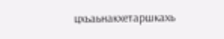цхьаьнакхетаршкахь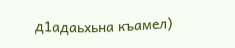д1адаьхьна къамел)